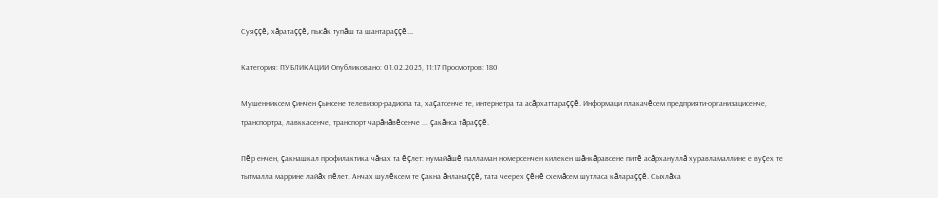Суяççĕ, хăратаççĕ, пысăк тупăш та шантараççĕ...

Категория: ПУБЛИКАЦИИ Опубликовано: 01.02.2025, 11:17 Просмотров: 180

Мушенниксем çинчен çынсене телевизор-радиопа та, хаçатсенче те, интернетра та асăрхаттараççĕ. Информаци плакачĕсем предприяти-организацисенче, транспортра, лавккасенче, транспорт чарăнăвĕсенче ... çакăнса тăраççĕ.

Пĕр енчен, çакнашкал профилактика чăнах та ĕçлет: нумайăшĕ палламан номерсенчен килекен шăнкăравсене питĕ асăрхануллă хуравламаллине е вуçех те тытмалла маррине лайăх пĕлет. Анчах шулĕксем те çакна ăнланаççĕ, тата чеерех çĕнĕ схемăсем шутласа кăлараççĕ. Сыхлăха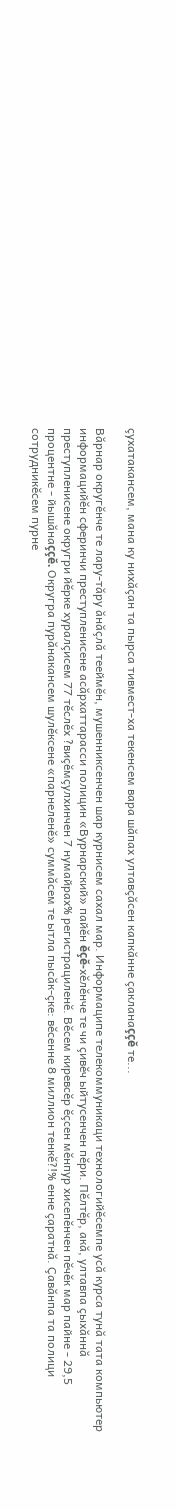çухатакансем, мана ку нихăçан та пырса тивмест-ха текенсем вара шăпах ултавçăсен капкăнне çакланаççĕ те...

Вăрнар округĕнче те лару-тăру ăнăçлă тееймĕн, мушенниксенчен шар курнисем сахал мар. Информаципе телекоммуникаци технологийĕсемпе усă курса тунă тата компьютер информацийĕн сферинчи преступленисене асăрхаттарасси полицин «Вурнарский» пайĕн ĕçĕ-хĕлĕнче те чи çивĕч ыйтусенчен пĕри. Пĕлтĕр, акă, ултавпа çыхăннă преступленисене округри йĕрке хуралçисем 77 тĕслĕх ?виçĕмçулхинчен 7 нумайрах% регистрациленĕ. Вĕсем киревсĕр ĕçсен мĕнпур хисепĕнчен пĕчĕк мар пайне - 29,5 процентне - йышăнаççĕ. Округра пурăнакансем шулĕксене «парнеленĕ» суммăсем те ытла пысăк-çке: вĕсенне 8 миллион тенкĕ?!% енне çаратнă. Çавăнпа та полици сотрудникĕсем пурне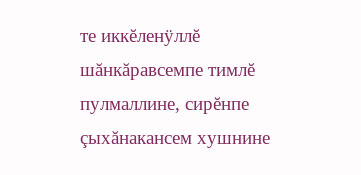те иккĕленÿллĕ шăнкăравсемпе тимлĕ пулмаллине, сирĕнпе çыхăнакансем хушнине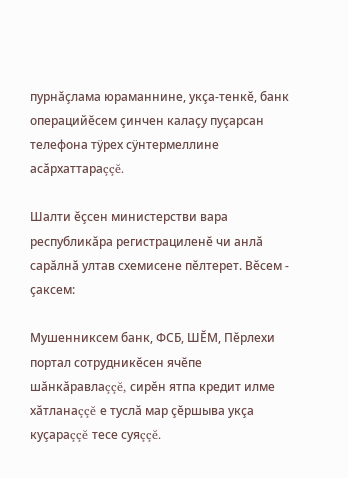пурнăçлама юраманнине, укçа-тенкĕ, банк операцийĕсем çинчен калаçу пуçарсан телефона тÿрех сÿнтермеллине асăрхаттараççĕ.

Шалти ĕçсен министерстви вара республикăра регистрациленĕ чи анлă сарăлнă ултав схемисене пĕлтерет. Вĕсем - çаксем:

Мушенниксем банк, ФСБ, ШĔМ, Пĕрлехи портал сотрудникĕсен ячĕпе шăнкăравлаççĕ, сирĕн ятпа кредит илме хăтланаççĕ е туслă мар çĕршыва укçа куçараççĕ тесе суяççĕ.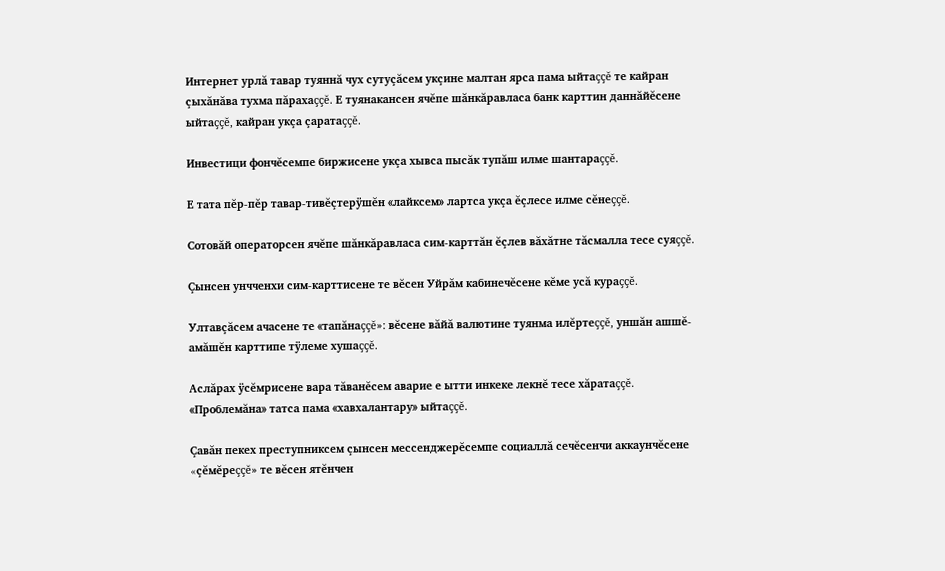Интернет урлă тавар туяннă чух сутуçăсем укçине малтан ярса пама ыйтаççĕ те кайран çыхăнăва тухма пăрахаççĕ. Е туянакансен ячĕпе шăнкăравласа банк карттин даннăйĕсене ыйтаççĕ, кайран укçа çаратаççĕ.

Инвестици фончĕсемпе биржисене укçа хывса пысăк тупăш илме шантараççĕ.

Е тата пĕр-пĕр тавар-тивĕçтерÿшĕн «лайксем» лартса укçа ĕçлесе илме сĕнеççĕ.

Сотовăй операторсен ячĕпе шăнкăравласа сим-карттăн ĕçлев вăхăтне тăсмалла тесе суяççĕ.

Çынсен унчченхи сим-карттисене те вĕсен Уйрăм кабинечĕсене кĕме усă кураççĕ.

Ултавçăсем ачасене те «тапăнаççĕ»: вĕсене вăйă валютине туянма илĕртеççĕ, уншăн ашшĕ-амăшĕн карттипе тÿлеме хушаççĕ.

Аслăрах ÿсĕмрисене вара тăванĕсем аварие е ытти инкеке лекнĕ тесе хăратаççĕ. «Проблемăна» татса пама «хавхалантару» ыйтаççĕ.

Çавăн пекех преступниксем çынсен мессенджерĕсемпе социаллă сечĕсенчи аккаунчĕсене «çĕмĕреççĕ» те вĕсен ятĕнчен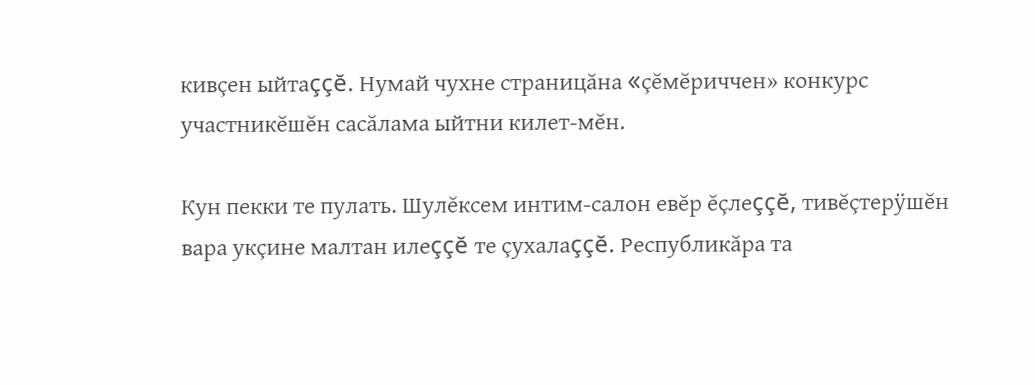кивçен ыйтаççĕ. Нумай чухне страницăна «çĕмĕриччен» конкурс участникĕшĕн сасăлама ыйтни килет-мĕн.

Кун пекки те пулать. Шулĕксем интим-салон евĕр ĕçлеççĕ, тивĕçтерÿшĕн вара укçине малтан илеççĕ те çухалаççĕ. Республикăра та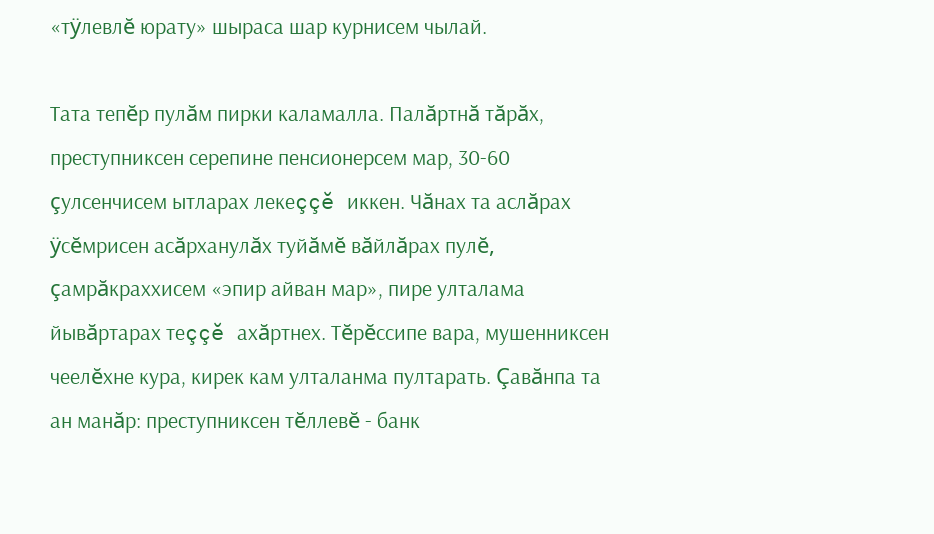«тÿлевлĕ юрату» шыраса шар курнисем чылай.

Тата тепĕр пулăм пирки каламалла. Палăртнă тăрăх, преступниксен серепине пенсионерсем мар, 30-60 çулсенчисем ытларах лекеççĕ иккен. Чăнах та аслăрах ÿсĕмрисен асăрханулăх туйăмĕ вăйлăрах пулĕ, çамрăкраххисем «эпир айван мар», пире улталама йывăртарах теççĕ ахăртнех. Тĕрĕссипе вара, мушенниксен чеелĕхне кура, кирек кам улталанма пултарать. Çавăнпа та ан манăр: преступниксен тĕллевĕ - банк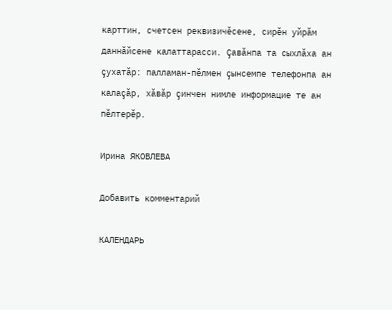карттин, счетсен реквизичĕсене, сирĕн уйрăм даннăйсене калаттарасси. Çавăнпа та сыхлăха ан çухатăр: палламан-пĕлмен çынсемпе телефонпа ан калаçăр, хăвăр çинчен нимле информацие те ан пĕлтерĕр.

Ирина ЯКОВЛЕВА

Добавить комментарий

КАЛЕНДАРЬ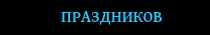ПРАЗДНИКОВ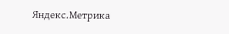Яндекс.Метрика